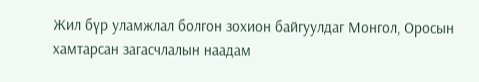Жил бүр уламжлал болгон зохион байгуулдаг Монгол, Оросын хамтарсан загасчлалын наадам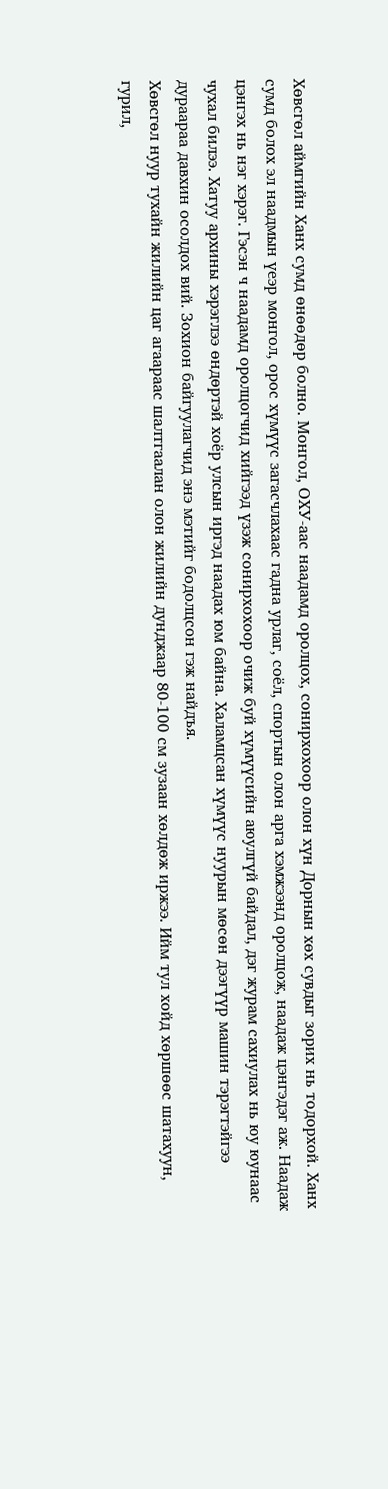Хөвсгөл аймгийн Ханх сумд өнөөдөр болно. Монгол, ОХУ-аас наадамд оролцох, сонирхохоор олон хүн Дорнын хөх сувдыг зорих нь тодорхой. Ханх сумд болох эл наадмын үеэр монгол, орос хүмүүс загасчлахаас гадна урлаг, соёл, спортын олон арга хэмжээнд оролцож, наадаж цэнгэдэг аж. Наадаж цэнгэх нь нэг хэрэг. Гэсэн ч наадамд оролцогчид хийгээд үзэж сонирхохоор очиж буй хүмүүсийн аюулгүй байдал, дэг журам сахиулах нь юу юунаас чухал билээ. Хатуу архины хэрэглээ өндөртэй хоёр улсын иргэд наадах юм байна. Халамцсан хүмүүс нуурын мөсөн дээгүүр машин тэрэгтэйгээ дураараа давхин осолдох вий. Зохион байгуулагчид энэ мэтийг бодолцсон гэж найдъя.
Хөвсгөл нуур тухайн жилийн цаг агаараас шалтгаалан олон жилийн дунджаар 80-100 см зузаан хөлдөж иржээ. Ийм тул хойд хөршөөс шатахуун, гурил,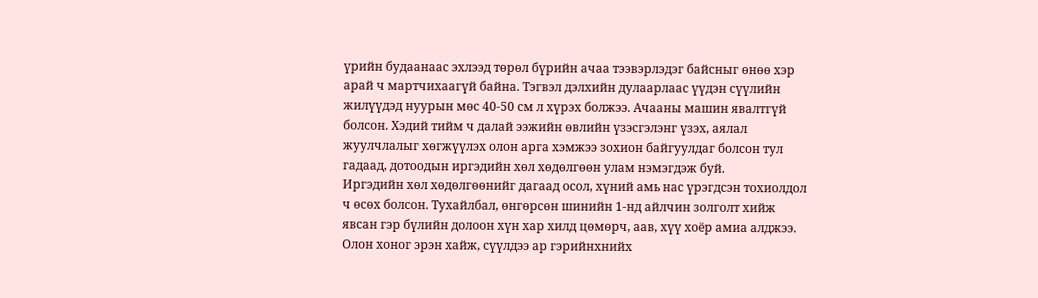үрийн будаанаас эхлээд төрөл бүрийн ачаа тээвэрлэдэг байсныг өнөө хэр арай ч мартчихаагүй байна. Тэгвэл дэлхийн дулаарлаас үүдэн сүүлийн жилүүдэд нуурын мөс 40-50 см л хүрэх болжээ. Ачааны машин явалтгүй болсон. Хэдий тийм ч далай ээжийн өвлийн үзэсгэлэнг үзэх, аялал жуулчлалыг хөгжүүлэх олон арга хэмжээ зохион байгуулдаг болсон тул гадаад, дотоодын иргэдийн хөл хөдөлгөөн улам нэмэгдэж буй.
Иргэдийн хөл хөдөлгөөнийг дагаад осол, хүний амь нас үрэгдсэн тохиолдол ч өсөх болсон. Тухайлбал, өнгөрсөн шинийн 1-нд айлчин золголт хийж явсан гэр бүлийн долоон хүн хар хилд цөмөрч, аав, хүү хоёр амиа алджээ. Олон хоног эрэн хайж, сүүлдээ ар гэрийнхнийх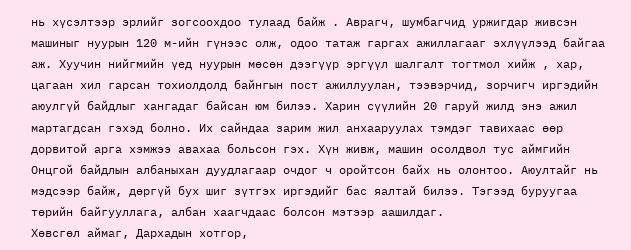нь хүсэлтээр эрлийг зогсоохдоо тулаад байж . Аврагч, шумбагчид уржигдар живсэн машиныг нуурын 120 м-ийн гүнээс олж, одоо татаж гаргах ажиллагааг эхлүүлээд байгаа аж. Хуучин нийгмийн үед нуурын мөсөн дээгүүр эргүүл шалгалт тогтмол хийж , хар, цагаан хил гарсан тохиолдолд байнгын пост ажиллуулан, тээвэрчид, зорчигч иргэдийн аюулгүй байдлыг хангадаг байсан юм билээ. Харин сүүлийн 20 гаруй жилд энэ ажил мартагдсан гэхэд болно. Их сайндаа зарим жил анхааруулах тэмдэг тавихаас өөр дорвитой арга хэмжээ авахаа больсон гэх. Хүн живж, машин осолдвол тус аймгийн Онцгой байдлын албаныхан дуудлагаар очдог ч оройтсон байх нь олонтоо. Аюултайг нь мэдсээр байж, дөргүй бух шиг зүтгэх иргэдийг бас яалтай билээ. Тэгээд буруугаа төрийн байгууллага, албан хаагчдаас болсон мэтээр аашилдаг.
Хөвсгөл аймаг, Дархадын хотгор,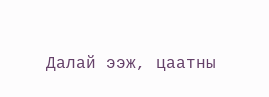Далай ээж, цаатны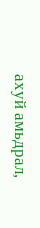ахуй амьдрал,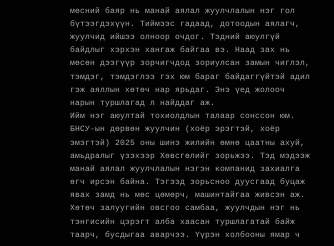мөсний баяр нь манай аялал жуулчлалын нэг гол бүтээгдэхүүн. Тиймээс гадаад, дотоодын аялагч, жуулчид ийшээ олноор очдог. Тэдний аюулгүй байдлыг хэрхэн хангаж байгаа вэ. Наад зах нь мөсөн дээгүүр зорчигчдод зориулсан замын чиглэл, тэмдэг, тэмдэглээ гэх юм бараг байдаггүйтэй адил гэж аяллын хөтөч нар ярьдаг. Энэ үед жолооч нарын туршлагад л найддаг аж.
Ийм нэг аюултай тохиолдлын талаар сонссон юм. БНСУ-ын дөрвөн жуулчин (хоёр эрэгтэй, хоёр эмэгтэй) 2025 оны шинэ жилийн өмнө цаатны ахуй, амьдралыг үзэхээр Хөвсгөлийг зорьжээ. Тэд мэдээж манай аялал жуулчлалын нэгэн компанид захиалга өгч ирсэн байна. Тэгээд зорьсноо дуусгаад буцаж явах замд нь мөс цөмөрч, машинтайгаа живсэн аж. Хөтөч залуугийн овсгоо самбаа, жуулчдын нэг нь тэнгисийн цэрэгт алба хаасан туршлагатай байж таарч, бусдыгаа аварчээ. Үүрэн холбооны ямар ч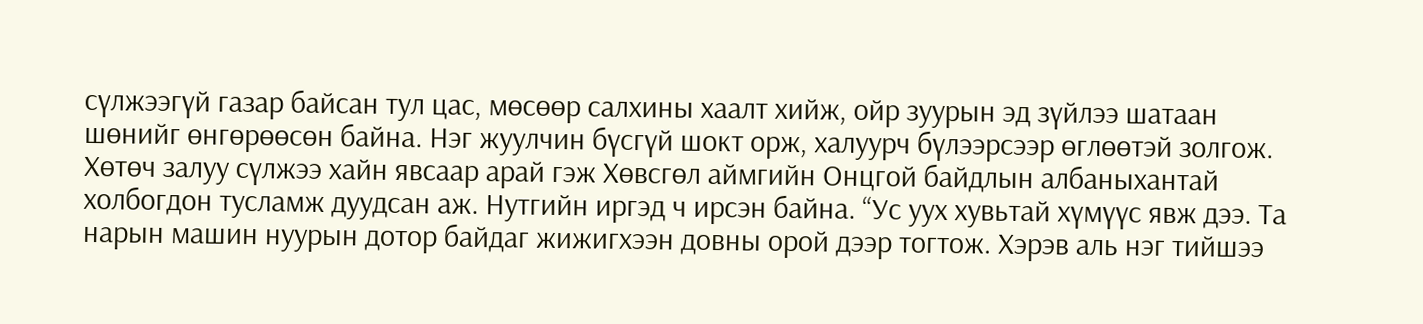сүлжээгүй газар байсан тул цас, мөсөөр салхины хаалт хийж, ойр зуурын эд зүйлээ шатаан шөнийг өнгөрөөсөн байна. Нэг жуулчин бүсгүй шокт орж, халуурч бүлээрсээр өглөөтэй золгож. Хөтөч залуу сүлжээ хайн явсаар арай гэж Хөвсгөл аймгийн Онцгой байдлын албаныхантай холбогдон тусламж дуудсан аж. Нутгийн иргэд ч ирсэн байна. “Ус уух хувьтай хүмүүс явж дээ. Та нарын машин нуурын дотор байдаг жижигхээн довны орой дээр тогтож. Хэрэв аль нэг тийшээ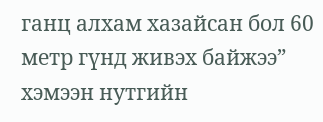ганц алхам хазайсан бол 60 метр гүнд живэх байжээ” хэмээн нутгийн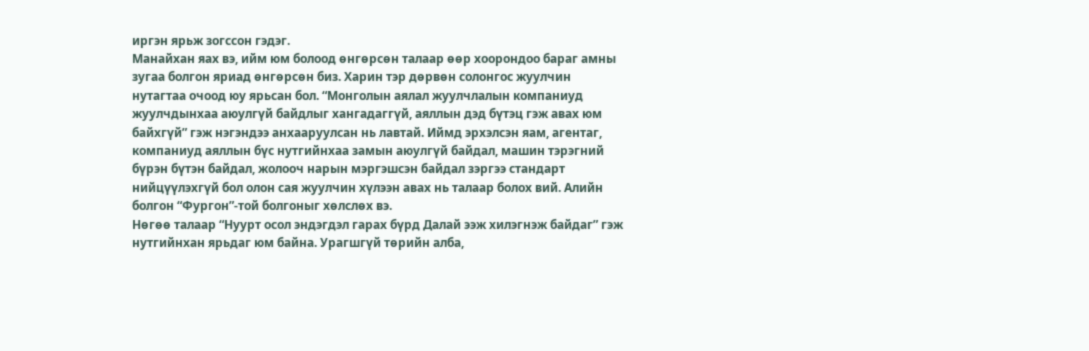иргэн ярьж зогссон гэдэг.
Манайхан яах вэ, ийм юм болоод өнгөрсөн талаар өөр хоорондоо бараг амны зугаа болгон яриад өнгөрсөн биз. Харин тэр дөрвөн солонгос жуулчин нутагтаа очоод юу ярьсан бол. “Монголын аялал жуулчлалын компаниуд жуулчдынхаа аюулгүй байдлыг хангадаггүй, аяллын дэд бүтэц гэж авах юм байхгүй” гэж нэгэндээ анхааруулсан нь лавтай. Иймд эрхэлсэн яам, агентаг, компаниуд аяллын бүс нутгийнхаа замын аюулгүй байдал, машин тэрэгний бүрэн бүтэн байдал, жолооч нарын мэргэшсэн байдал зэргээ стандарт нийцүүлэхгүй бол олон сая жуулчин хүлээн авах нь талаар болох вий. Алийн болгон “Фургон”-той болгоныг хөлслөх вэ.
Нөгөө талаар “Нуурт осол эндэгдэл гарах бүрд Далай ээж хилэгнэж байдаг” гэж нутгийнхан ярьдаг юм байна. Урагшгүй төрийн алба,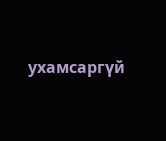ухамсаргүй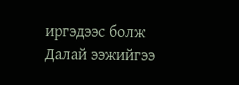иргэдээс болж Далай ээжийгээ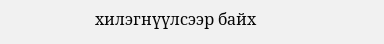хилэгнүүлсээр байх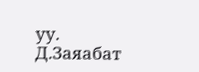уу.
Д.Заяабат